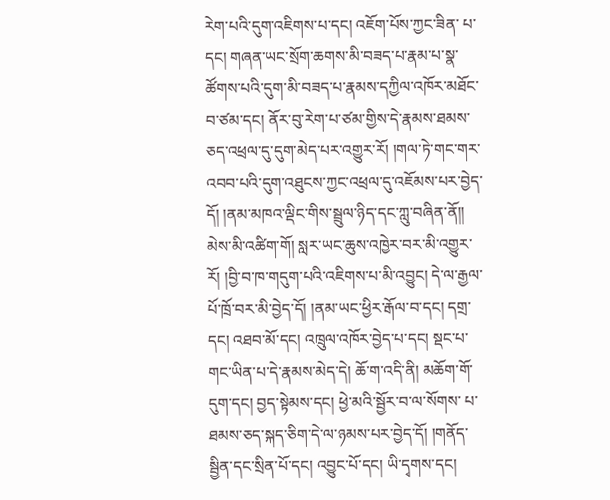རེག་པའི་དུག་འཇིགས་པ་དང། འཇོག་པོས་ཀྱང་ཟིན་ པ་དང། གཞན་ཡང་སྲོག་ཆགས་མི་བཟད་པ་རྣམ་པ་སྣ་ཚོགས་པའི་དུག་མི་བཟད་པ་རྣམས་དཀྱིལ་འཁོར་མཐོང་བ་ཙམ་དང། ནོར་བུ་རེག་པ་ཙམ་གྱིས་དེ་རྣམས་ཐམས་ ཅད་འཕྲལ་དུ་དུག་མེད་པར་འགྱུར་རོ། །གལ་ཏེ་གང་གར་འབབ་པའི་དུག་འཐུངས་ཀྱང་འཕྲལ་དུ་འཇོམས་པར་བྱེད་དོ། །ནམ་མཁའ་ལྡིང་གིས་སྦྲུལ་ཉིད་དང་ཀླུ་བཞིན་ནོ།། མེས་མི་འཚིག་གོ། སླར་ཡང་ཆུས་འཁྱེར་བར་མི་འགྱུར་རོ། །བྱི་བ་ཁ་གདུག་པའི་འཇིགས་པ་མི་འབྱུང། དེ་ལ་རྒྱལ་པོ་ཁྲོ་བར་མི་བྱེད་དོ། །ནམ་ཡང་ཕྱིར་རྒོལ་བ་དང། དགྲ་ དང། འཐབ་མོ་དང། འཁྲུལ་འཁོར་བྱེད་པ་དང། སྡང་པ་གང་ཡིན་པ་དེ་རྣམས་མེད་དེ། ཆོ་ག་འདི་ནི། མཆོག་གོ་དུག་དང། བྱད་སྟེམས་དང། ཕྱེ་མའི་སྦྱོར་བ་ལ་སོགས་ པ་ཐམས་ཅད་སྐད་ཅིག་དེ་ལ་ཉམས་པར་བྱེད་དོ། །གནོད་སྦྱིན་དང་སྲིན་པོ་དང། འབྱུང་པོ་དང། ཡི་དྭགས་དང།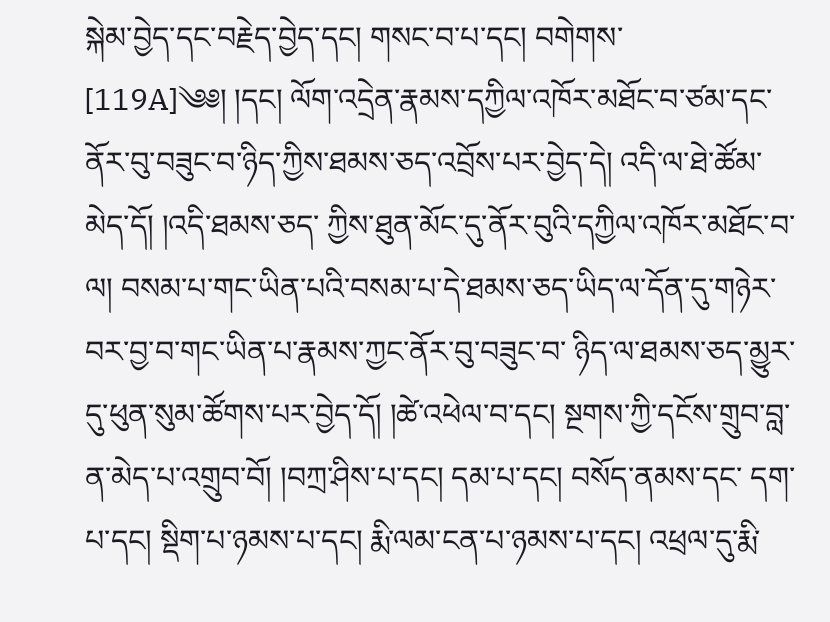སྐེམ་བྱེད་དང་བརྗེད་བྱེད་དང། གསང་བ་པ་དང། བགེགས་ [119A]༄༅། །དང། ལོག་འདྲེན་རྣམས་དཀྱིལ་འཁོར་མཐོང་བ་ཙམ་དང་ནོར་བུ་བཟུང་བ་ཉིད་ཀྱིས་ཐམས་ཅད་འབྲོས་པར་བྱེད་དེ། འདི་ལ་ཐེ་ཚོམ་མེད་དོ། །འདི་ཐམས་ཅད་ ཀྱིས་ཐུན་མོང་དུ་ནོར་བུའི་དཀྱིལ་འཁོར་མཐོང་བ་ལ། བསམ་པ་གང་ཡིན་པའི་བསམ་པ་དེ་ཐམས་ཅད་ཡིད་ལ་དོན་དུ་གཉེར་བར་བྱ་བ་གང་ཡིན་པ་རྣམས་ཀྱང་ནོར་བུ་བཟུང་བ་ ཉིད་ལ་ཐམས་ཅད་མྱུར་དུ་ཕུན་སུམ་ཚོགས་པར་བྱེད་དོ། །ཚེ་འཕེལ་བ་དང། སྔགས་ཀྱི་དངོས་གྲུབ་བླ་ན་མེད་པ་འགྲུབ་བོ། །བཀྲ་ཤིས་པ་དང། དམ་པ་དང། བསོད་ནམས་དང་ དག་པ་དང། སྡིག་པ་ཉམས་པ་དང། རྨི་ལམ་ངན་པ་ཉམས་པ་དང། འཕྲལ་དུ་རྨི་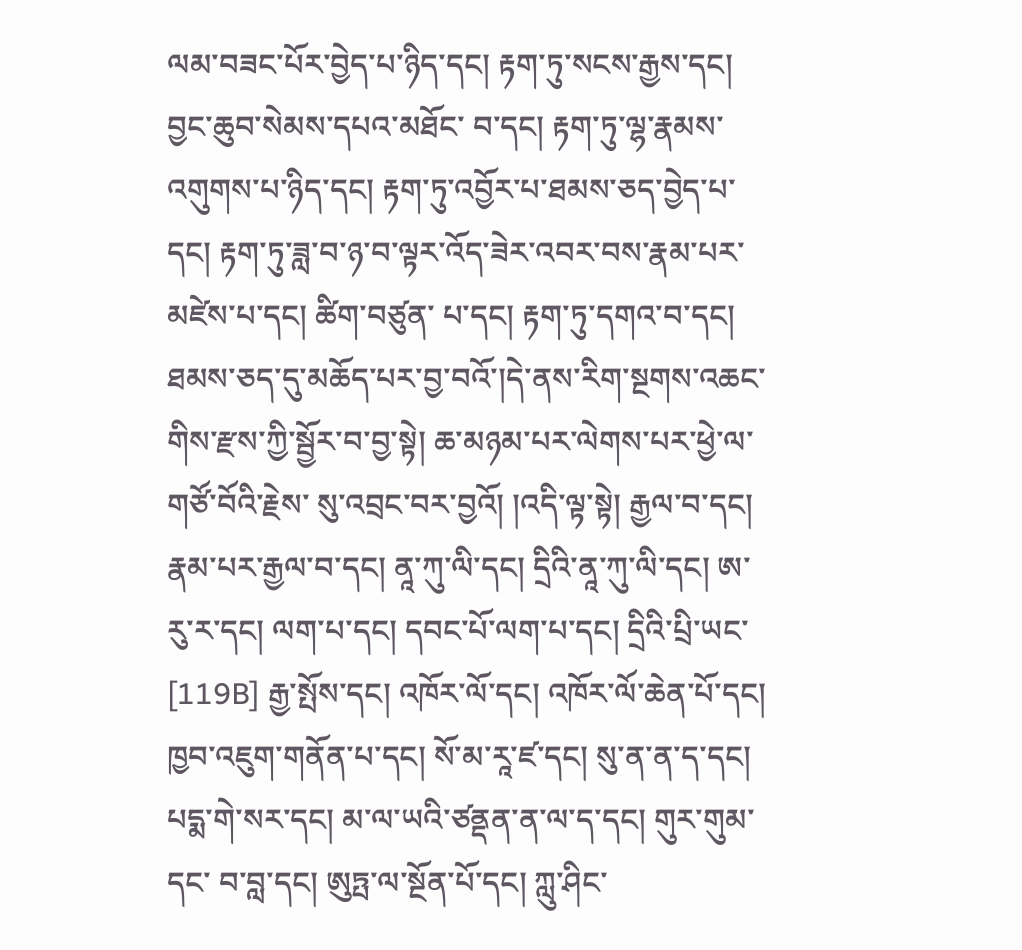ལམ་བཟང་པོར་བྱེད་པ་ཉིད་དང། རྟག་ཏུ་སངས་རྒྱས་དང། བྱང་ཆུབ་སེམས་དཔའ་མཐོང་ བ་དང། རྟག་ཏུ་ལྷ་རྣམས་འགུགས་པ་ཉིད་དང། རྟག་ཏུ་འབྱོར་པ་ཐམས་ཅད་བྱེད་པ་དང། རྟག་ཏུ་ཟླ་བ་ཉ་བ་ལྟར་འོད་ཟེར་འབར་བས་རྣམ་པར་མཛེས་པ་དང། ཚིག་བཙུན་ པ་དང། རྟག་ཏུ་དགའ་བ་དང། ཐམས་ཅད་དུ་མཆོད་པར་བྱ་བའོ་།དེ་ནས་རིག་སྔགས་འཆང་གིས་རྫས་ཀྱི་སྦྱོར་བ་བྱ་སྟེ། ཆ་མཉམ་པར་ལེགས་པར་ཕྱེ་ལ་གཙོ་བོའི་རྗེས་ སུ་འབྲང་བར་བྱའོ། །འདི་ལྟ་སྟེ། རྒྱལ་བ་དང། རྣམ་པར་རྒྱལ་བ་དང། ནཱ་ཀུ་ལི་དང། དྲིའི་ནཱ་ཀུ་ལི་དང། ཨ་རུ་ར་དང། ལག་པ་དང། དབང་པོ་ལག་པ་དང། དྲིའི་པྲི་ཡང་ [119B] རྒྱ་སྤོས་དང། འཁོར་ལོ་དང། འཁོར་ལོ་ཆེན་པོ་དང། ཁྱབ་འཇུག་གནོན་པ་དང། སོ་མ་རཱ་ཛ་དང། སུ་ན་ན་ད་དང། པདྨ་གེ་སར་དང། མ་ལ་ཡའི་ཙནྡན་ན་ལ་ད་དང། གུར་གུམ་དང་ བ་བླ་དང། ཨུཏྤ་ལ་སྔོན་པོ་དང། ཀླུ་ཤིང་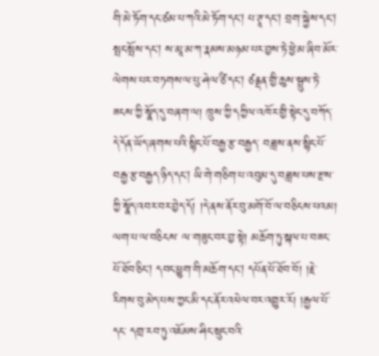གི་མེ་ཏོག་དང་ཙམ་པ་ཀའི་མེ་ཏོག་དང། པ་ཊཱ་དང། བྲག་སྐྱེས་དང། སྤང་སྤོས་དང། ས་མཱ་མ་ཀ་རྣམས་མཉམ་པར་བྱས་ཏེ་ཕྱེ་མ་ཞིབ་མོར་ ལེགས་པར་བཏགས་ལ་པུ་ཤེལ་ཙི་དང། ཙནྡན་གྱི་ཆུས་སྦྲུས་ཏེ་ཟངས་ཀྱི་སྣོད་དུ་བཞག་ལ། ཁྲུས་ཀྱི་དཀྱིལ་འཁོར་གྱི་སྟེང་དུ་བཀོད་དེ་དོན་ཡོད་ཞགས་པའི་སྙིང་པོ་བརྒྱ་རྩ་བརྒྱད་ བཟླས་ནས་སྙིང་པོ་བརྒྱ་རྩ་བརྒྱད་ཉིད་དང། ཡི་གེ་གཅིག་པ་འབུམ་དུ་བཟླས་པས་རྫས་ཀྱི་སྣོད་འབར་བར་བྱེད་དོ། །དེ་ནས་ནོར་བུ་མགོ་བོ་ལ་བཅིངས་པའམ། ལག་པ་ལ་བཅིངས་ ལ་གཟུང་བར་བྱ་སྟེ། མཆོག་ཏུ་སྐལ་པ་བཟང་པོ་ཐོབ་ཅིང། དབང་ཕྱུག་གི་མཆོག་དང། དཔོན་པོ་ཐོབ་བོ། །རྗེ་རིགས་བུ་མེད་པས་ཀྱང་མི་དང་ནོར་འཕེལ་བར་འགྱུར་རོ། །རྒྱལ་པོ་དང་ དགྲ་རབ་ཏུ་འཇོམས་ཤིང་སྲུང་བའི་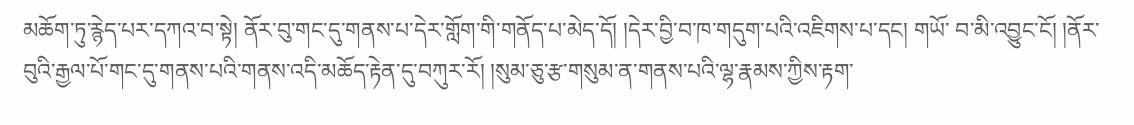མཆོག་ཏུ་རྙེད་པར་དཀའ་བ་སྟེ། ནོར་བུ་གང་དུ་གནས་པ་དེར་གློག་གི་གནོད་པ་མེད་དོ། །དེར་བྱི་བ་ཁ་གདུག་པའི་འཇིགས་པ་དང། གཡོ་ བ་མི་འབྱུང་ངོ། །ནོར་བུའི་རྒྱལ་པོ་གང་དུ་གནས་པའི་གནས་འདི་མཆོད་རྟེན་དུ་བཀུར་རོ། །སུམ་ཅུ་རྩ་གསུམ་ན་གནས་པའི་ལྷ་རྣམས་ཀྱིས་རྟག་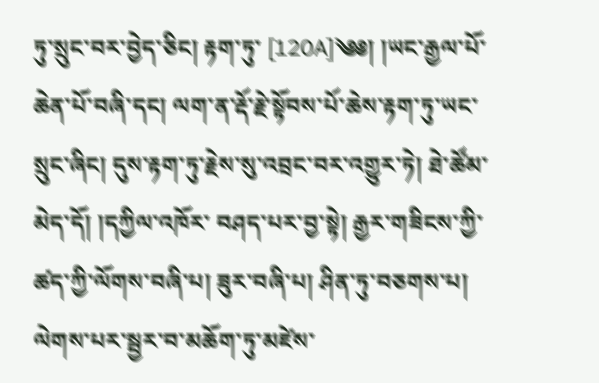ཏུ་སྲུང་བར་བྱེད་ཅིང། རྟག་ཏུ་ [120A]༄༅། །ཡང་རྒྱལ་པོ་ཆེན་པོ་བཞི་དང། ལག་ན་རྡོ་རྗེ་སྟོབས་པོ་ཆེས་རྟག་ཏུ་ཡང་སྲུང་ཞིང། དུས་རྟག་ཏུ་རྗེས་སུ་འབྲང་བར་འགྱུར་ཏེ། ཐེ་ཚོམ་མེད་དོ། །དཀྱིལ་འཁོར་ བཤད་པར་བྱ་སྟེ། རྒྱར་གཟིངས་ཀྱི་ཚད་ཀྱི་ལོགས་བཞི་པ། ཟུར་བཞི་པ། ཤིན་ཏུ་བཅགས་པ། ལེགས་པར་སྦྱར་བ་མཆོག་ཏུ་མཛེས་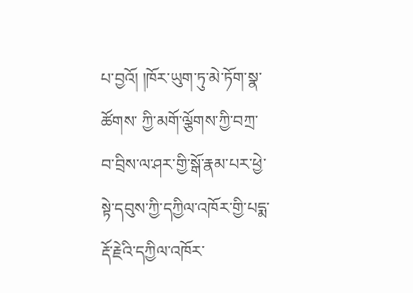པ་བྱའོ། །ཁོར་ཡུག་ཏུ་མེ་ཏོག་སྣ་ཚོགས་ ཀྱི་མགོ་ལྕོགས་ཀྱི་བཀྲ་བ་བྲིས་ལ་ཤར་གྱི་སྒོ་རྣམ་པར་ཕྱེ་སྟེ་དབུས་ཀྱི་དཀྱིལ་འཁོར་གྱི་པདྨ་རྡོ་རྗེའི་དཀྱིལ་འཁོར་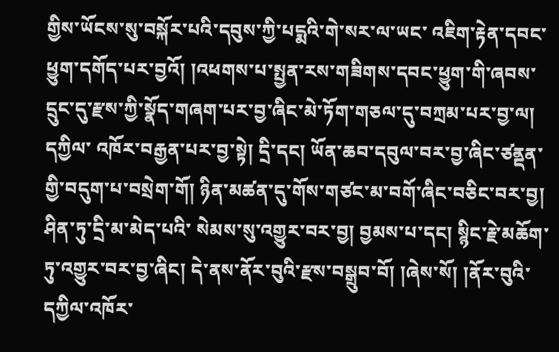གྱིས་ཡོངས་སུ་བསྐོར་པའི་དབུས་ཀྱི་པདྨའི་གེ་སར་ལ་ཡང་ འཇིག་རྟེན་དབང་ཕྱུག་དགོད་པར་བྱའོ། །འཕགས་པ་སྤྱན་རས་གཟིགས་དབང་ཕྱུག་གི་ཞབས་དྲུང་དུ་རྫས་ཀྱི་སྣོད་གཞག་པར་བྱ་ཞིང་མེ་ཏོག་གཅལ་དུ་བཀྲམ་པར་བྱ་ལ། དཀྱིལ་ འཁོར་བརྒྱན་པར་བྱ་སྟེ། དྲི་དང། ཡོན་ཆབ་དབུལ་བར་བྱ་ཞིང་ཙནྡན་གྱི་བདུག་པ་བསྲེག་གོ། ཉིན་མཚན་དུ་གོས་གཙང་མ་བགོ་ཞིང་བཅིང་བར་བྱ། ཤིན་ཏུ་དྲི་མ་མེད་པའི་ སེམས་སུ་འགྱུར་བར་བྱ། བྱམས་པ་དང། སྙིང་རྗེ་མཆོག་ཏུ་འགྱུར་བར་བྱ་ཞིང། དེ་ནས་ནོར་བུའི་རྫས་བསྒྲུབ་བོ། །ཞེས་སོ། །ནོར་བུའི་དཀྱིལ་འཁོར་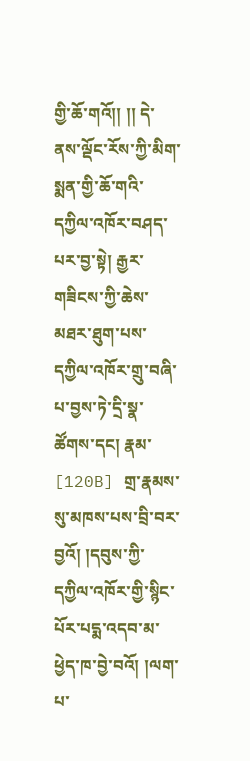གྱི་ཆོ་གའོ།། །། དེ་ནས་ལྡོང་རོས་ཀྱི་མིག་སྨན་གྱི་ཆོ་གའི་དཀྱིལ་འཁོར་བཤད་པར་བྱ་སྟེ། རྒྱར་གཟིངས་ཀྱི་ཆེས་མཐར་ཐུག་པས་དཀྱིལ་འཁོར་གྲུ་བཞི་པ་བྱས་ཏེ་དྲི་སྣ་ཚོགས་དང། རྣམ་ [120B] གྲ་རྣམས་སུ་མཁས་པས་བྲི་བར་བྱའོ། །དབུས་ཀྱི་དཀྱིལ་འཁོར་གྱི་སྙིང་པོར་པདྨ་འདབ་མ་ཕྱེད་ཁ་བྱེ་བའོ། །ལག་པ་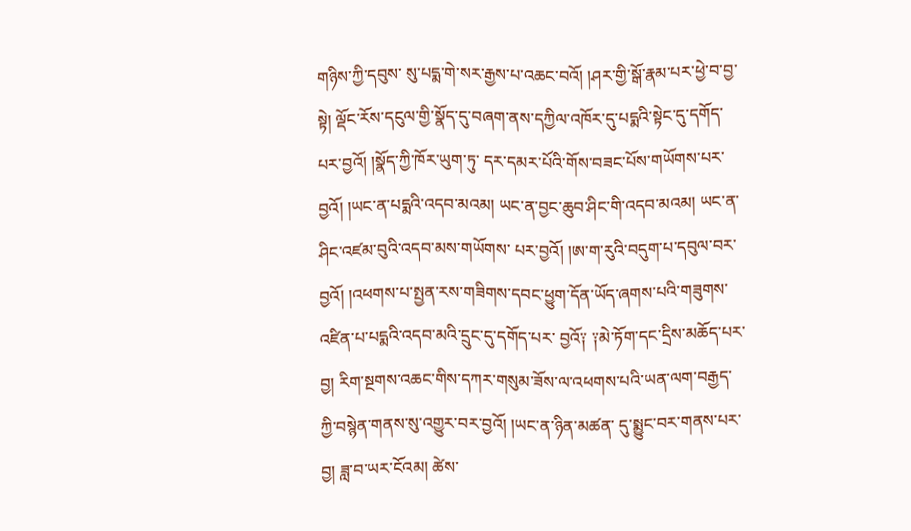གཉིས་ཀྱི་དབུས་ སུ་པདྨ་གེ་སར་རྒྱས་པ་འཆང་བའོ། །ཤར་གྱི་སྒོ་རྣམ་པར་ཕྱེ་བ་བྱ་སྟེ། ལྡོང་རོས་དངུལ་གྱི་སྣོད་དུ་བཞག་ནས་དཀྱིལ་འཁོར་དུ་པདྨའི་སྟེང་དུ་དགོད་པར་བྱའོ། །སྣོད་ཀྱི་ཁོར་ཡུག་ཏུ་ དར་དམར་པོའི་གོས་བཟང་པོས་གཡོགས་པར་བྱའོ། །ཡང་ན་པདྨའི་འདབ་མའམ། ཡང་ན་བྱང་ཆུབ་ཤིང་གི་འདབ་མའམ། ཡང་ན་ཤིང་འཛམ་བུའི་འདབ་མས་གཡོགས་ པར་བྱའོ། །ཨ་ག་རུའི་བདུག་པ་དབུལ་བར་བྱའོ། །འཕགས་པ་སྤྱན་རས་གཟིགས་དབང་ཕྱུག་དོན་ཡོད་ཞགས་པའི་གཟུགས་འཛིན་པ་པདྨའི་འདབ་མའི་དྲུང་དུ་དགོད་པར་ བྱའོ༑ ༑མེ་ཏོག་དང་དྲིས་མཆོད་པར་བྱ། རིག་སྔགས་འཆང་གིས་དཀར་གསུམ་ཟོས་ལ་འཕགས་པའི་ཡན་ལག་བརྒྱད་ཀྱི་བསྙེན་གནས་སུ་འགྱུར་བར་བྱའོ། །ཡང་ན་ཉིན་མཚན་ དུ་སྨྱུང་བར་གནས་པར་བྱ། ཟླ་བ་ཡར་ངོའམ། ཚེས་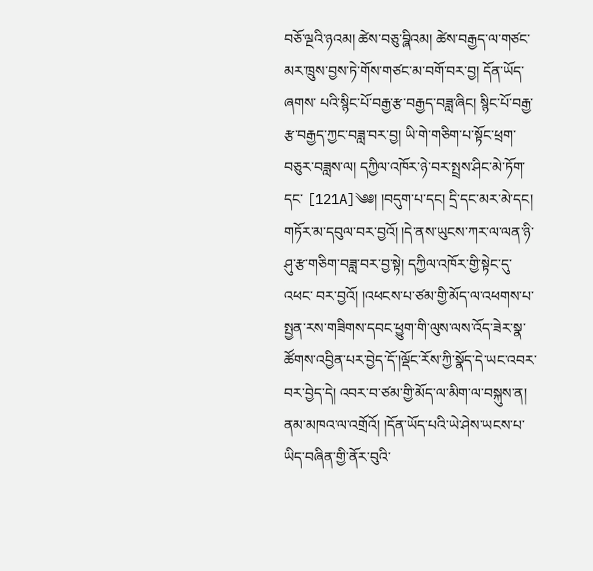བཅོ་ལྔའི་ཉའམ། ཚེས་བཅུ་བྮིའམ། ཚེས་བརྒྱད་ལ་གཙང་མར་ཁྲུས་བྱས་ཏེ་གོས་གཙང་མ་བགོ་བར་བྱ། དོན་ཡོད་ཞགས་ པའི་སྙིང་པོ་བརྒྱ་རྩ་བརྒྱད་བཟླ་ཞིང། སྙིང་པོ་བརྒྱ་རྩ་བརྒྱད་ཀྱང་བཟླ་བར་བྱ། ཡི་གེ་གཅིག་པ་སྟོང་ཕྲག་བཅུར་བཟླས་ལ། དཀྱིལ་འཁོར་ཉེ་བར་སྤྲས་ཤིང་མེ་ཏོག་དང་ [121A]༄༅། །བདུག་པ་དང། དྲི་དང་མར་མེ་དང། གཏོར་མ་དབུལ་བར་བྱའོ། །དེ་ནས་ཡུངས་ཀར་ལ་ལན་ཉི་ཤུ་རྩ་གཅིག་བཟླ་བར་བྱ་སྟེ། དཀྱིལ་འཁོར་གྱི་སྟེང་དུ་འཕང་ བར་བྱའོ། །འཕངས་པ་ཙམ་གྱི་མོད་ལ་འཕགས་པ་སྤྱན་རས་གཟིགས་དབང་ཕྱུག་གི་ལུས་ལས་འོད་ཟེར་སྣ་ཚོགས་འབྱིན་པར་བྱེད་དོ་།ལྡོང་རོས་ཀྱི་སྣོད་དེ་ཡང་འབར་ བར་བྱེད་དེ། འབར་བ་ཙམ་གྱི་མོད་ལ་མིག་ལ་བསྐུས་ན། ནམ་མཁའ་ལ་འགྲོའོ། །དོན་ཡོད་པའི་ཡེ་ཤེས་ཡངས་པ་ཡིད་བཞིན་གྱི་ནོར་བུའི་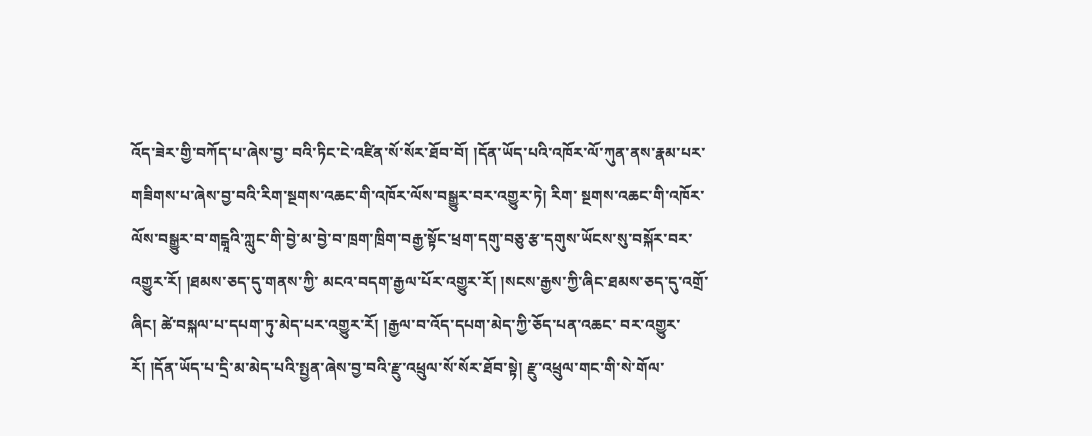འོད་ཟེར་གྱི་བཀོད་པ་ཞེས་བྱ་ བའི་ཏིང་ངེ་འཛིན་སོ་སོར་ཐོབ་བོ། །དོན་ཡོད་པའི་འཁོར་ལོ་ཀུན་ནས་རྣམ་པར་གཟིགས་པ་ཞེས་བྱ་བའི་རིག་སྔགས་འཆང་གི་འཁོར་ལོས་བསྒྱུར་བར་འགྱུར་ཏེ། རིག་ སྔགས་འཆང་གི་འཁོར་ལོས་བསྒྱུར་བ་གངྒཱའི་ཀླུང་གི་བྱེ་མ་བྱེ་བ་ཁྲག་ཁྲིག་བརྒྱ་སྟོང་ཕྲག་དགུ་བཅུ་རྩ་དགུས་ཡོངས་སུ་བསྐོར་བར་འགྱུར་རོ། །ཐམས་ཅད་དུ་གནས་ཀྱི་ མངའ་བདག་རྒྱལ་པོར་འགྱུར་རོ། །སངས་རྒྱས་ཀྱི་ཞིང་ཐམས་ཅད་དུ་འགྲོ་ཞིང། ཚེ་བསྐལ་པ་དཔག་ཏུ་མེད་པར་འགྱུར་རོ། །རྒྱལ་བ་འོད་དཔག་མེད་ཀྱི་ཅོད་པན་འཆང་ བར་འགྱུར་རོ། །དོན་ཡོད་པ་དྲི་མ་མེད་པའི་སྤྱན་ཞེས་བྱ་བའི་རྫུ་འཕྲུལ་སོ་སོར་ཐོབ་སྟེ། རྫུ་འཕྲུལ་གང་གི་སེ་གོལ་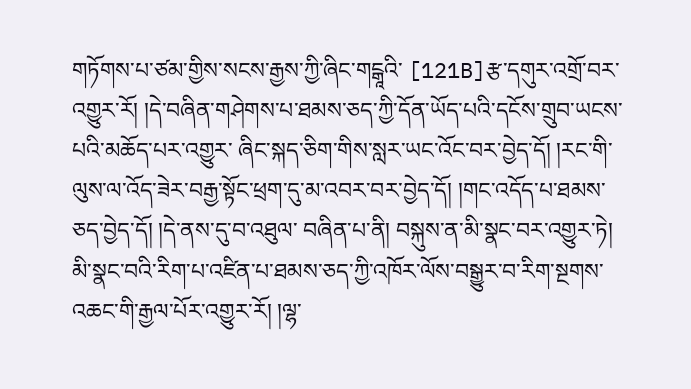གཏོགས་པ་ཙམ་གྱིས་སངས་རྒྱས་ཀྱི་ཞིང་གངྒཱའི་ [121B]རྩ་དགུར་འགྲོ་བར་འགྱུར་རོ། །དེ་བཞིན་གཤེགས་པ་ཐམས་ཅད་ཀྱི་དོན་ཡོད་པའི་དངོས་གྲུབ་ཡངས་པའི་མཆོད་པར་འགྱུར་ ཞིང་སྐད་ཅིག་གིས་སླར་ཡང་འོང་བར་བྱེད་དོ། །རང་གི་ལུས་ལ་འོད་ཟེར་བརྒྱ་སྟོང་ཕྲག་དུ་མ་འབར་བར་བྱེད་དོ། །གང་འདོད་པ་ཐམས་ཅད་བྱེད་དོ། །དེ་ནས་དུ་བ་འཐུལ་ བཞིན་པ་ནི། བསྐུས་ན་མི་སྣང་བར་འགྱུར་ཏེ། མི་སྣང་བའི་རིག་པ་འཛིན་པ་ཐམས་ཅད་ཀྱི་འཁོར་ལོས་བསྒྱུར་བ་རིག་སྔགས་འཆང་གི་རྒྱལ་པོར་འགྱུར་རོ། །ལྷ་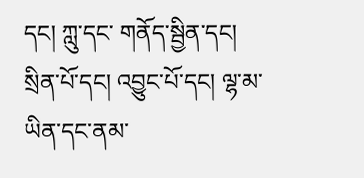དང། ཀླུ་དང་ གནོད་སྦྱིན་དང། སྲིན་པོ་དང། འབྱུང་པོ་དང། ལྷ་མ་ཡིན་དང་ནམ་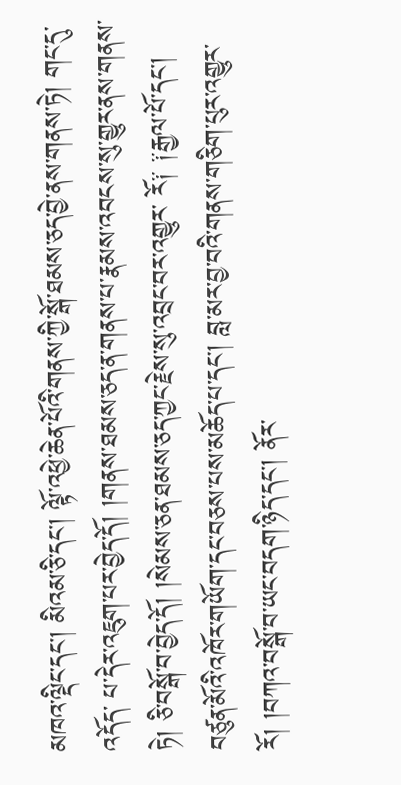མཁའ་ལྡིང་དང། མིའམ་ཅི་དང། ལྟོ་འཕྱེ་ཆེན་པོའི་གནས་ཀྱི་སྒོ་ཐམས་ཅད་བྱེ་ནས་གནས་ཏེ། གང་དུ་འདོད་ པ་དེར་འཇུག་པར་བྱེད་དོ། །གནས་ཐམས་ཅད་ན་གནས་པ་རྣམས་འབངས་སུ་གྱུར་ནས་གནས་ཏེ། ཅི་བསྒོ་བ་བྱེད་དོ། །སེམས་ཅན་ཐམས་ཅད་ཀྱང་རྗེས་སུ་འབྲང་བར་འགྱུར་ རོ༑ ༑རྒྱལ་པོ་དང། བཙུན་མོའི་འཁོར་གཡོག་དང་བཅས་པས་མཆོད་པ་དང། བླ་མར་བྱ་བའི་གནས་གཅིག་པུར་འགྱུར་རོ། །བཀའ་བསྒོ་བ་ཡང་བདག་ཉིད་དང། ནོར་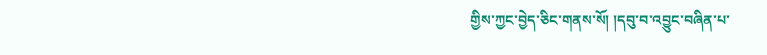གྱིས་ཀྱང་བྱེད་ཅིང་གནས་སོ། །དབུ་བ་འབྱུང་བཞིན་པ་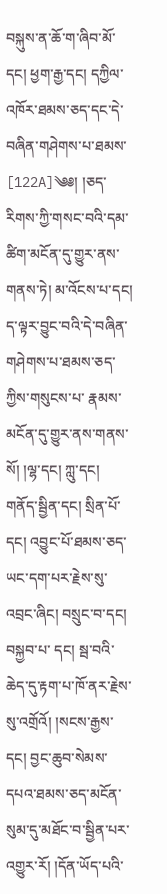བསྐུས་ན་ཆོ་ག་ཞིབ་མོ་དང། ཕྱག་རྒྱ་དང། དཀྱིལ་འཁོར་ཐམས་ཅད་དང་དེ་བཞིན་གཤེགས་པ་ཐམས་ [122A]༄༅། །ཅད་རིགས་ཀྱི་གསང་བའི་དམ་ཚིག་མངོན་དུ་གྱུར་ནས་གནས་ཏེ། མ་འོངས་པ་དང། ད་ལྟར་བྱུང་བའི་དེ་བཞིན་གཤེགས་པ་ཐམས་ཅད་ཀྱིས་གསུངས་པ་ རྣམས་མངོན་དུ་གྱུར་ནས་གནས་སོ། །ལྷ་དང། ཀླུ་དང། གནོད་སྦྱིན་དང། སྲིན་པོ་དང། འབྱུང་པོ་ཐམས་ཅད་ཡང་དག་པར་རྗེས་སུ་འབྲང་ཞིང། བསྲུང་བ་དང། བསྐྱབ་པ་ དང། སྦ་བའི་ཆེད་དུ་རྟག་པ་ཁོ་ནར་རྗེས་སུ་འགྲོའོ། །སངས་རྒྱས་དང། བྱང་ཆུབ་སེམས་དཔའ་ཐམས་ཅད་མངོན་སུམ་དུ་མཐོང་བ་སྦྱིན་པར་འགྱུར་རོ། །དོན་ཡོད་པའི་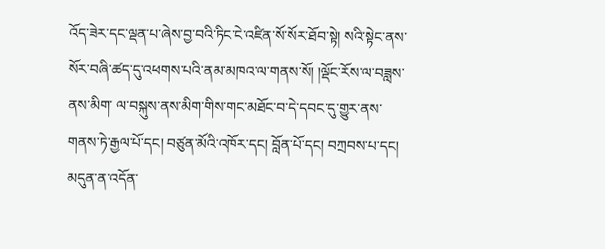འོད་ཟེར་དང་ལྡན་པ་ཞེས་བྱ་བའི་ཏིང་ངེ་འཛིན་སོ་སོར་ཐོབ་སྟེ། སའི་སྟེང་ནས་སོར་བཞི་ཚད་དུ་འཕགས་པའི་ནམ་མཁའ་ལ་གནས་སོ། །ལྡོང་རོས་ལ་བཟླས་ནས་མིག་ ལ་བསྐུས་ནས་མིག་གིས་གང་མཐོང་བ་དེ་དབང་དུ་གྱུར་ནས་གནས་ཏེ་རྒྱལ་པོ་དང། བཙུན་མོའི་འཁོར་དང། བློན་པོ་དང། བཀྲབས་པ་དང། མདུན་ན་འདོན་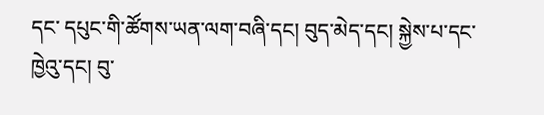དང་ དཔུང་གི་ཚོགས་ཡན་ལག་བཞི་དང། བུད་མེད་དང། སྐྱེས་པ་དང་ཁྱེའུ་དང། བུ་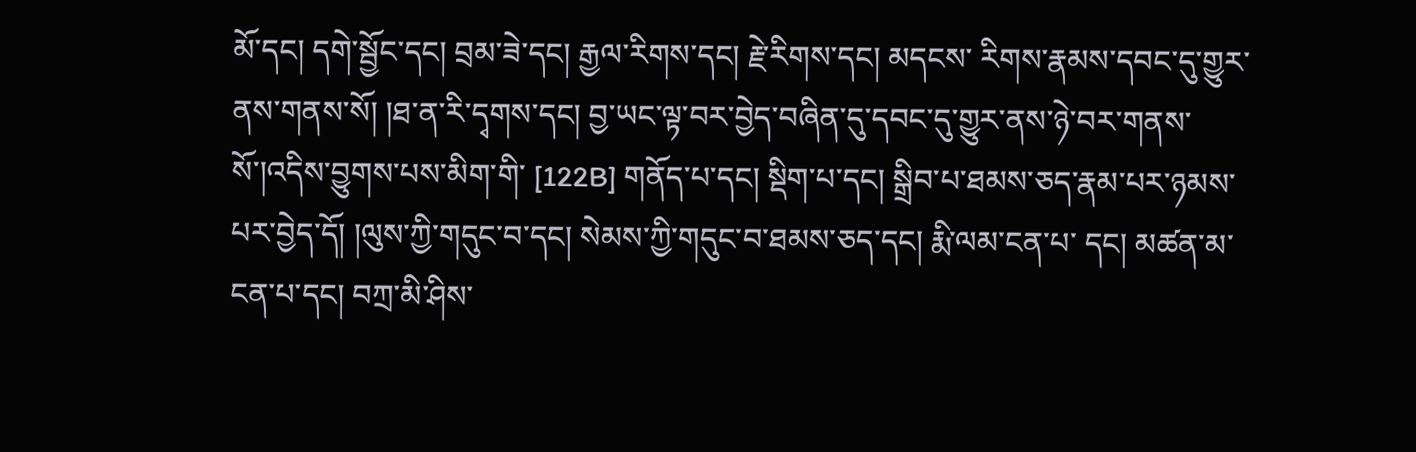མོ་དང། དགེ་སྦྱོང་དང། བྲམ་ཟེ་དང། རྒྱལ་རིགས་དང། རྗེ་རིགས་དང། མདངས་ རིགས་རྣམས་དབང་དུ་གྱུར་ནས་གནས་སོ། །ཐ་ན་རི་དྭགས་དང། བྱ་ཡང་ལྟ་བར་བྱེད་བཞིན་དུ་དབང་དུ་གྱུར་ནས་ཉེ་བར་གནས་སོ་།འདིས་བྱུགས་པས་མིག་གི་ [122B] གནོད་པ་དང། སྡིག་པ་དང། སྒྲིབ་པ་ཐམས་ཅད་རྣམ་པར་ཉམས་པར་བྱེད་དོ། །ལུས་ཀྱི་གདུང་བ་དང། སེམས་ཀྱི་གདུང་བ་ཐམས་ཅད་དང། རྨི་ལམ་ངན་པ་ དང། མཚན་མ་ངན་པ་དང། བཀྲ་མི་ཤིས་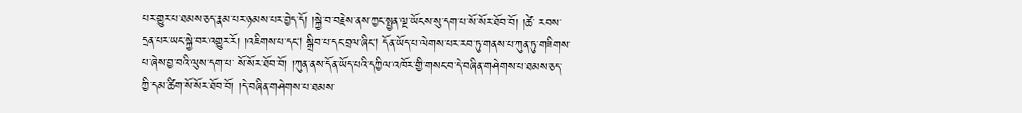པར་གྱུར་པ་ཐམས་ཅད་རྣམ་པར་ཉམས་པར་བྱེད་དོ། །སྐྱེ་བ་བརྗེས་ནས་ཀྱང་སྤྱན་ལྔ་ཡོངས་སུ་དག་པ་སོ་སོར་ཐོབ་བོ། །ཚེ་ རབས་དྲན་པར་ཡང་སྐྱེ་བར་འགྱུར་རོ། །འཇིགས་པ་དང། སྒྲིབ་པ་དང་བྲལ་ཞིང། དོན་ཡོད་པ་ལེགས་པར་རབ་ཏུ་གནས་པ་ཀུན་ཏུ་གཟིགས་པ་ཞེས་བྱ་བའི་ལུས་དག་པ་ སོ་སོར་ཐོབ་བོ། །ཀུན་ནས་དོན་ཡོད་པའི་དཀྱིལ་འཁོར་གྱི་གསང་བ་དེ་བཞིན་གཤེགས་པ་ཐམས་ཅད་ཀྱི་དམ་ཚིག་སོ་སོར་ཐོབ་བོ། །དེ་བཞིན་གཤེགས་པ་ཐམས་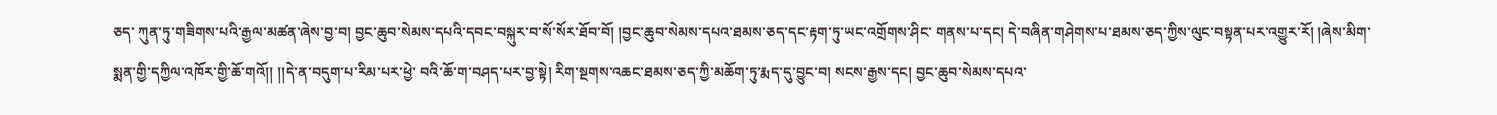ཅད་ ཀུན་ཏུ་གཟིགས་པའི་རྒྱལ་མཚན་ཞེས་བྱ་བ། བྱང་ཆུབ་སེམས་དཔའི་དབང་བསྐུར་བ་སོ་སོར་ཐོབ་བོ། །བྱང་ཆུབ་སེམས་དཔའ་ཐམས་ཅད་དང་རྟག་ཏུ་ཡང་འགྲོགས་ཤིང་ གནས་པ་དང། དེ་བཞིན་གཤེགས་པ་ཐམས་ཅད་ཀྱིས་ལུང་བསྟན་པར་འགྱུར་རོ། །ཞེས་མིག་སྨན་གྱི་དཀྱིལ་འཁོར་གྱི་ཆོ་གའོ།། །།དེ་ན་བདུག་པ་རིམ་པར་ཕྱེ་ བའི་ཆོ་ག་བཤད་པར་བྱ་སྟེ། རིག་སྔགས་འཆང་ཐམས་ཅད་ཀྱི་མཆོག་ཏུ་རྨད་དུ་བྱུང་བ། སངས་རྒྱས་དང། བྱང་ཆུབ་སེམས་དཔའ་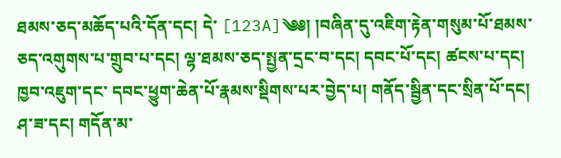ཐམས་ཅད་མཆོད་པའི་དོན་དང། དེ་ [123A]༄༅། །བཞིན་དུ་འཇིག་རྟེན་གསུམ་པོ་ཐམས་ཅད་འགུགས་པ་གྲུབ་པ་དང། ལྷ་ཐམས་ཅད་སྤྱན་དྲང་བ་དང། དབང་པོ་དང། ཚངས་པ་དང། ཁྱབ་འཇུག་དང་ དབང་ཕྱུག་ཆེན་པོ་རྣམས་སྡིགས་པར་བྱེད་པ། གནོད་སྦྱིན་དང་སྲིན་པོ་དང། ཤ་ཟ་དང། གདོན་མ་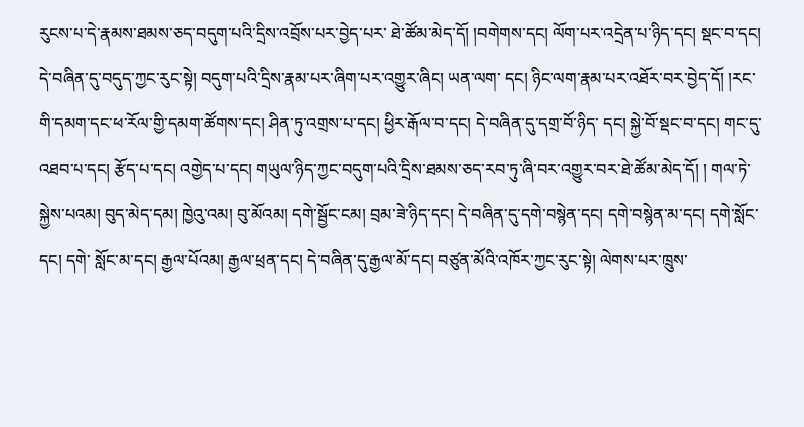རུངས་པ་དེ་རྣམས་ཐམས་ཅད་བདུག་པའི་དྲིས་འབྲོས་པར་བྱེད་པར་ ཐེ་ཚོམ་མེད་དོ། །བགེགས་དང། ལོག་པར་འདྲེན་པ་ཉིད་དང། སྡང་བ་དང། དེ་བཞིན་དུ་བདུད་ཀྱང་རུང་སྟེ། བདུག་པའི་དྲིས་རྣམ་པར་ཞིག་པར་འགྱུར་ཞིང། ཡན་ལག་ དང། ཉིང་ལག་རྣམ་པར་འཐོར་བར་བྱེད་དོ། །རང་གི་དམག་དང་ཕ་རོལ་གྱི་དམག་ཚོགས་དང། ཤིན་ཏུ་འགྲས་པ་དང། ཕྱིར་རྒོལ་བ་དང། དེ་བཞིན་དུ་དགྲ་བོ་ཉིད་ དང། སྐྱེ་བོ་སྡང་བ་དང། གང་དུ་འཐབ་པ་དང། རྩོད་པ་དང། འགྱེད་པ་དང། གཡུལ་ཉིད་ཀྱང་བདུག་པའི་དྲིས་ཐམས་ཅད་རབ་ཏུ་ཞི་བར་འགྱུར་བར་ཐེ་ཚོམ་མེད་དོ། ། གལ་ཏེ་སྐྱེས་པའམ། བུད་མེད་དམ། ཁྱེའུ་འམ། བུ་མོའམ། དགེ་སྦྱོང་ངམ། བྲམ་ཟེ་ཉིད་དང། དེ་བཞིན་དུ་དགེ་བསྙེན་དང། དགེ་བསྙེན་མ་དང། དགེ་སློང་དང། དགེ་ སློང་མ་དང། རྒྱལ་པོའམ། རྒྱལ་ཕྲན་དང། དེ་བཞིན་དུ་རྒྱལ་མོ་དང། བཙུན་མོའི་འཁོར་ཀྱང་རུང་སྟེ། ལེགས་པར་ཁྲུས་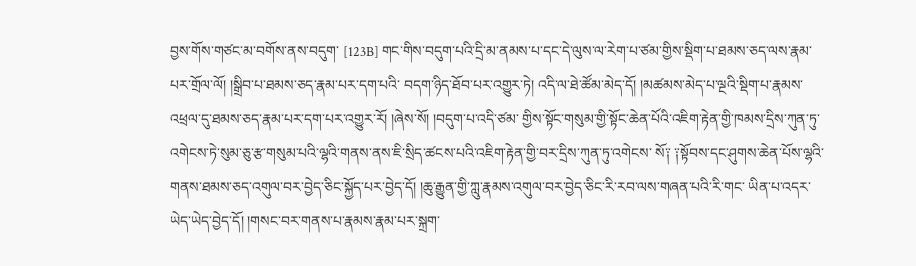བྱས་གོས་གཙང་མ་བགོས་ནས་བདུག་ [123B] གང་གིས་བདུག་པའི་དྲི་མ་ནམས་པ་དང་དེ་ལུས་ལ་རེག་པ་ཙམ་གྱིས་སྡིག་པ་ཐམས་ཅད་ལས་རྣམ་པར་གྲོལ་ལོ། །སྒྲིབ་པ་ཐམས་ཅད་རྣམ་པར་དག་པའི་ བདག་ཉིད་ཐོབ་པར་འགྱུར་ཏེ། འདི་ལ་ཐེ་ཚོམ་མེད་དོ། །མཚམས་མེད་པ་ལྔའི་སྡིག་པ་རྣམས་འཕྲལ་དུ་ཐམས་ཅད་རྣམ་པར་དག་པར་འགྱུར་རོ། །ཞེས་སོ། །བདུག་པ་འདི་ཙམ་ གྱིས་སྟོང་གསུམ་གྱི་སྟོང་ཆེན་པོའི་འཇིག་རྟེན་གྱི་ཁམས་དྲིས་ཀུན་ཏུ་འགེངས་ཏེ་སུམ་ཅུ་རྩ་གསུམ་པའི་ལྷའི་གནས་ནས་ཇི་སྲིད་ཚངས་པའི་འཇིག་རྟེན་གྱི་བར་དྲིས་ཀུན་ཏུ་འགེངས་ སོ༑ ༑སྟོབས་དང་ཤུགས་ཆེན་པོས་ལྷའི་གནས་ཐམས་ཅད་འགུལ་བར་བྱེད་ཅིང་སྐྱོད་པར་བྱེད་དོ། །ཆུ་རྒྱུན་གྱི་ཀླུ་རྣམས་འགུལ་བར་བྱེད་ཅིང་རི་རབ་ལས་གཞན་པའི་རི་གང་ ཡིན་པ་འདར་ཡེད་ཡེད་བྱེད་དོ། །གསང་བར་གནས་པ་རྣམས་རྣམ་པར་སྐྲག་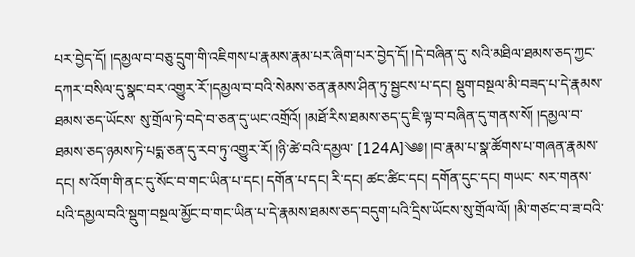པར་བྱེད་དོ། །དམྱལ་བ་བཅུ་དྲུག་གི་འཇིགས་པ་རྣམས་རྣམ་པར་ཞིག་པར་བྱེད་དོ། །དེ་བཞིན་དུ་ སའི་མཐིལ་ཐམས་ཅད་ཀྱང་དཀར་བསིལ་དུ་སྣང་བར་འགྱུར་རོ་།དམྱལ་བ་བའི་སེམས་ཅན་རྣམས་ཤིན་ཏུ་སྦྱངས་པ་དང། སྡུག་བསྔལ་མི་བཟད་པ་དེ་རྣམས་ཐམས་ཅད་ཡོངས་ སུ་གྲོལ་ཏེ་བདེ་བ་ཅན་དུ་ཡང་འགྲོའོ། །མཐོ་རིས་ཐམས་ཅད་དུ་ཇི་ལྟ་བ་བཞིན་དུ་གནས་སོ། །དམྱལ་བ་ཐམས་ཅད་ཉམས་ཏེ་པདྨ་ཅན་དུ་རབ་ཏུ་འགྱུར་རོ། །ཉི་ཚེ་བའི་དམྱལ་ [124A]༄༅། །བ་རྣམ་པ་སྣ་ཚོགས་པ་གཞན་རྣམས་དང། ས་འོག་གི་ནང་དུ་སོང་བ་གང་ཡིན་པ་དང། དགོན་པ་དང། རི་དང། ཚང་ཚིང་དང། དགོན་དུང་དང། གཡང་ སར་གནས་པའི་དམྱལ་བའི་སྡུག་བསྔལ་མྱོང་བ་གང་ཡིན་པ་དེ་རྣམས་ཐམས་ཅད་བདུག་པའི་དྲིས་ཡོངས་སུ་གྲོལ་ལོ། །མི་གཙང་བ་ཟ་བའི་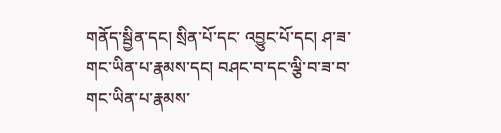གནོད་སྦྱིན་དང། སྲིན་པོ་དང་ འབྱུང་པོ་དང། ཤ་ཟ་གང་ཡིན་པ་རྣམས་དང། བཤང་བ་དང་ལྕི་བ་ཟ་བ་གང་ཡིན་པ་རྣམས་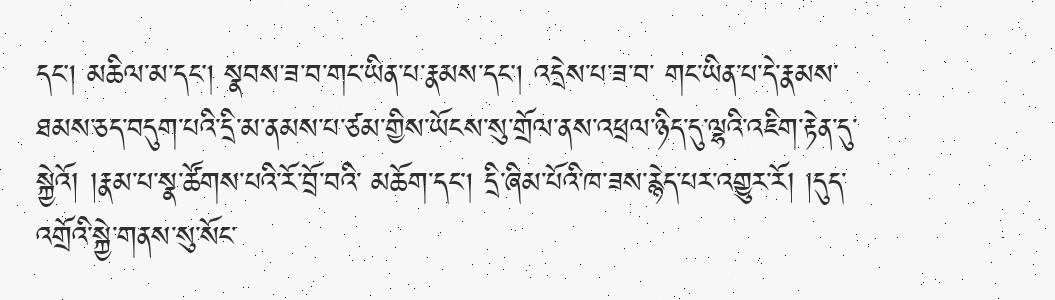དང། མཆིལ་མ་དང། སྣབས་ཟ་བ་གང་ཡིན་པ་རྣམས་དང། འདྲེས་པ་ཟ་བ་ གང་ཡིན་པ་དེ་རྣམས་ཐམས་ཅད་བདུག་པའི་དྲི་མ་ནམས་པ་ཙམ་གྱིས་ཡོངས་སུ་གྲོལ་ནས་འཕྲལ་ཉིད་དུ་ལྷའི་འཇིག་རྟེན་དུ་སྐྱེའོ། །རྣམ་པ་སྣ་ཚོགས་པའི་རོ་བྲོ་བའི་ མཆོག་དང། དྲི་ཞིམ་པོའི་ཁ་ཟས་རྙེད་པར་འགྱུར་རོ། །དུད་འགྲོའི་སྐྱེ་གནས་སུ་སོང་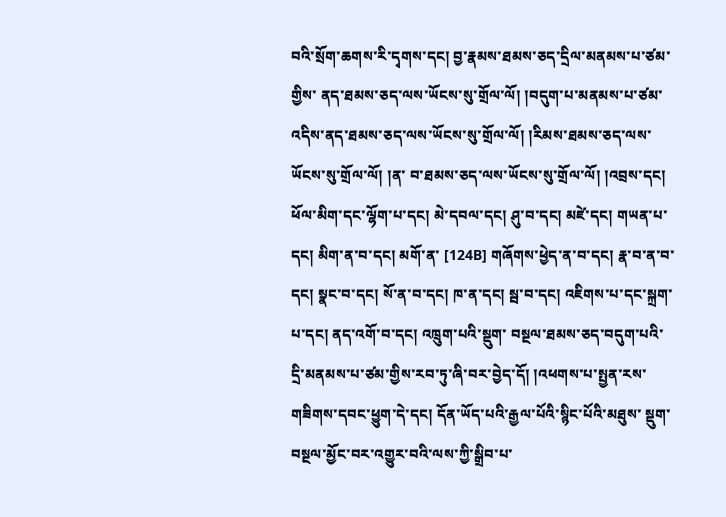བའི་སྲོག་ཆགས་རི་དྭགས་དང། བྱ་རྣམས་ཐམས་ཅད་དྲིལ་མནམས་པ་ཙམ་གྱིས་ ནད་ཐམས་ཅད་ལས་ཡོངས་སུ་གྲོལ་ལོ། །བདུག་པ་མནམས་པ་ཙམ་འདིས་ནད་ཐམས་ཅད་ལས་ཡོངས་སུ་གྲོལ་ལོ། །རིམས་ཐམས་ཅད་ལས་ཡོངས་སུ་གྲོལ་ལོ། །ན་ བ་ཐམས་ཅད་ལས་ཡོངས་སུ་གྲོལ་ལོ། །འབྲས་དང། ཕོལ་མིག་དང་ལྷོག་པ་དང། མེ་དབལ་དང། ཤུ་བ་དང། མཛེ་དང། གཡན་པ་དང། མིག་ན་བ་དང། མགོ་ན་ [124B] གཞོགས་ཕྱེད་ན་བ་དང། རྣ་བ་ན་བ་དང། སྣང་བ་དང། སོ་ན་བ་དང། ཁ་ན་དང། སྦ་བ་དང། འཇིགས་པ་དང་སྐྲག་པ་དང། ནད་འགོ་བ་དང། འཁྲུག་པའི་སྡུག་ བསྔལ་ཐམས་ཅད་བདུག་པའི་དྲི་མནམས་པ་ཙམ་གྱིས་རབ་ཏུ་ཞི་བར་བྱེད་དོ། །འཕགས་པ་སྤྱན་རས་གཟིགས་དབང་ཕྱུག་དེ་དང། དོན་ཡོད་པའི་རྒྱལ་པོའི་སྙིང་པོའི་མཐུས་ སྡུག་བསྔལ་མྱོང་བར་འགྱུར་བའི་ལས་ཀྱི་སྒྲིབ་པ་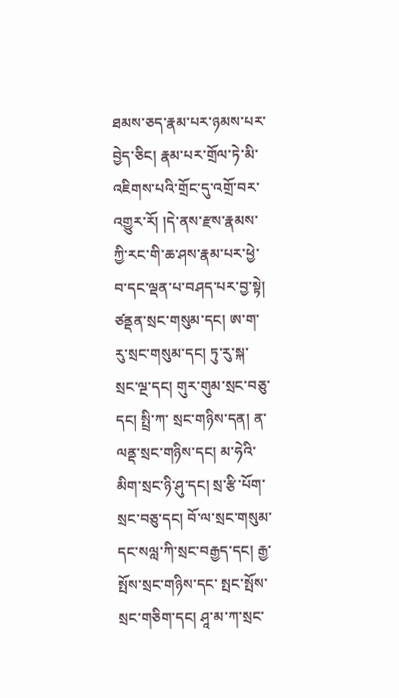ཐམས་ཅད་རྣམ་པར་ཉམས་པར་བྱེད་ཅིང། རྣམ་པར་གྲོལ་ཏེ་མི་འཇིགས་པའི་གྲོང་དུ་འགྲོ་བར་འགྱུར་རོ། །དེ་ནས་རྫས་རྣམས་ ཀྱི་རང་གི་ཆ་ཤས་རྣམ་པར་ཕྱེ་བ་དང་ལྡན་པ་བཤད་པར་བྱ་སྟེ། ཙནྡན་སྲང་གསུམ་དང། ཨ་ག་རུ་སྲང་གསུམ་དང། ཏུ་རུ་སྐ་སྲང་ལྔ་དང། གུར་གུམ་སྲང་བཅུ་དང། སྤྲི་ཀ་ སྲང་གཉིས་དན། ན་ལནྡ་སྲང་གཉིས་དང། མ་ཧེའི་མིག་སྲང་ཉི་ཤུ་དང། སྲ་རྩི་པོག་སྲང་བཅུ་དང། བོ་ལ་སྲང་གསུམ་དང་སལླ་ཀི་སྲང་བརྒྱད་དང། རྒྱ་སྤོས་སྲང་གཉིས་དང་ སྤང་སྤོས་སྲང་གཅིག་དང། ཤཱ་མ་ཀ་སྲང་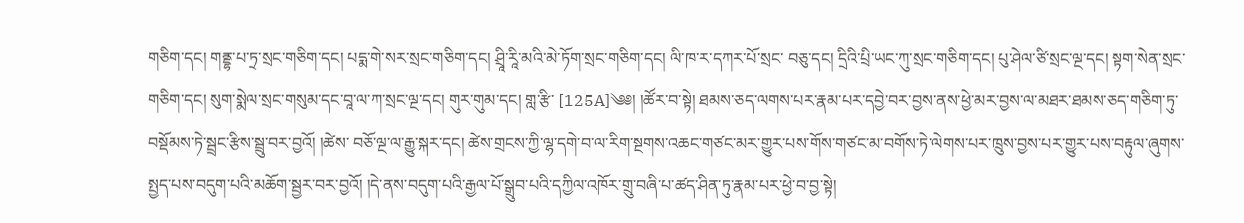གཅིག་དང། གནྡྷ་པ་ཏྲ་སྲང་གཅིག་དང། པདྨ་གེ་སར་སྲང་གཅིག་དང། ཤྲཱི་རཱི་མའི་མེ་ཏོག་སྲང་གཅིག་དང། ལི་ཁ་ར་དཀར་པོ་སྲང་ བཅུ་དང། དྲིའི་པྲི་ཡང་ཀུ་སྲང་གཅིག་དང། པུ་ཤེལ་ཙི་སྲང་ལྔ་དང། སྟག་སེན་སྲང་གཅིག་དང། སུག་སྨེལ་སྲང་གསུམ་དང་བཱ་ལ་ཀ་སྲང་ལྔ་དང། གུར་གུམ་དང། གླ་རྩི་ [125A]༄༅། །ཚོར་བ་སྟེ། ཐམས་ཅད་ལགས་པར་རྣམ་པར་དབྱེ་བར་བྱས་ནས་ཕྱེ་མར་བྱས་ལ་མཐར་ཐམས་ཅད་གཅིག་ཏུ་བསྡོམས་ཏེ་སྦྲང་རྩིས་སྦྲུ་བར་བྱའོ། །ཚེས་ བཅོ་ལྔ་ལ་རྒྱུ་སྐར་དང། ཚེས་གྲངས་ཀྱི་ལྷ་དགེ་བ་ལ་རིག་སྔགས་འཆང་གཙང་མར་གྱུར་པས་གོས་གཙང་མ་བགོས་ཏེ་ལེགས་པར་ཁྲུས་བྱས་པར་གྱུར་པས་བརྟུལ་ཞུགས་ སྤྱད་པས་བདུག་པའི་མཆོག་སྦྱར་བར་བྱའོ། །དེ་ནས་བདུག་པའི་རྒྱལ་པོ་སྒྲུབ་པའི་དཀྱིལ་འཁོར་གྲུ་བཞི་པ་ཚད་ཤིན་ཏུ་རྣམ་པར་ཕྱེ་བ་བྱ་སྟེ།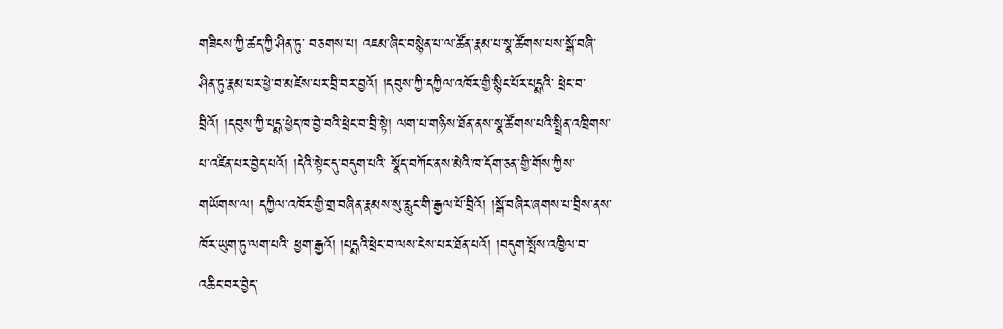གཟིངས་ཀྱི་ཚད་ཀྱི་ཤིན་ཏུ་ བཅགས་པ། འཇམ་ཞིང་བསྙེན་པ་ལ་ཚོན་རྣམ་པ་སྣ་ཚོགས་པས་སྒོ་བཞི་ཤིན་ཏུ་རྣམ་པར་ཕྱེ་བ་མཛེས་པར་བྲི་བར་བྱའོ། །དབུས་ཀྱི་དཀྱིལ་འཁོར་གྱི་སྙིང་པོར་པདྨའི་ ཕྲེང་བ་བྲིའོ། །དབུས་ཀྱི་པདྨ་ཕྱེད་ཁ་བྱེ་བའི་ཕྲེང་བ་བྲི་སྟེ། ལག་པ་གཉིས་ཐོན་ནས་སྣ་ཚོགས་པའི་སྤྲིན་འཁྲིགས་པ་འཛིན་པར་བྱེད་པའོ། །དེའི་སྟེང་དུ་བདུག་པའི་ སྣོད་བཀོང་ནས་མེའི་ཁ་དོག་ཅན་གྱི་གོས་ཀྱིས་གཡོགས་ལ། དཀྱིལ་འཁོར་གྱི་གྲ་བཞིན་རྣམས་སུ་རླུང་གི་རྒྱལ་པོ་བྲིའོ། །སྒོ་བཞིར་ཞགས་པ་བྲིས་ནས་ཁོར་ཡུག་ཏུ་ལག་པའི་ ཕྱག་རྒྱའོ། །པདྨའི་ཕྲེང་བ་ལས་ངེས་པར་ཐོན་པའོ། །བདུག་སྤོས་འཁྱིལ་བ་འཆིང་བར་བྱེད་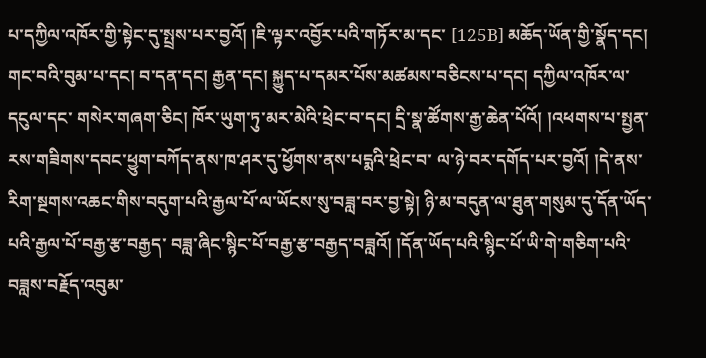པ་དཀྱིལ་འཁོར་གྱི་སྟེང་དུ་སྤྲས་པར་བྱའོ། །ཇི་ལྟར་འབྱོར་པའི་གཏོར་མ་དང་ [125B] མཆོད་ཡོན་གྱི་སྣོད་དང། གང་བའི་བུམ་པ་དང། བ་དན་དང། རྒྱན་དང། སྐྱུད་པ་དམར་པོས་མཚམས་བཅིངས་པ་དང། དཀྱིལ་འཁོར་ལ་དངུལ་དང་ གསེར་གཞག་ཅིང། ཁོར་ཡུག་ཏུ་མར་མེའི་ཕྲེང་བ་དང། དྲི་སྣ་ཚོགས་རྒྱ་ཆེན་པོའོ། །འཕགས་པ་སྤྱན་རས་གཟིགས་དབང་ཕྱུག་བཀོད་ནས་ཁ་ཤར་དུ་ཕྱོགས་ནས་པདྨའི་ཕྲེང་བ་ ལ་ཉེ་བར་དགོད་པར་བྱའོ། །དེ་ནས་རིག་སྔགས་འཆང་གིས་བདུག་པའི་རྒྱལ་པོ་ལ་ཡོངས་སུ་བཟླ་བར་བྱ་སྟེ། ཉི་མ་བདུན་ལ་ཐུན་གསུམ་དུ་དོན་ཡོད་པའི་རྒྱལ་པོ་བརྒྱ་རྩ་བརྒྱད་ བཟླ་ཞིང་སྙིང་པོ་བརྒྱ་རྩ་བརྒྱད་བཟླའོ། །དོན་ཡོད་པའི་སྙིང་པོ་ཡི་གེ་གཅིག་པའི་བཟླས་བརྗོད་འབུམ་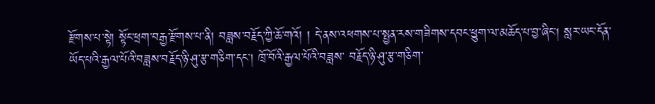རྫོགས་པ་སྟེ། སྟོང་ཕྲག་བརྒྱ་རྫོགས་པ་ནི། བཟླས་བརྗོད་ཀྱི་ཆོ་གའོ། ། དེ་ནས་འཕགས་པ་སྤྱན་རས་གཟིགས་དབང་ཕྱུག་ལ་མཆོད་པ་བྱ་ཞིང། སླར་ཡང་དོན་ཡོད་པའི་རྒྱལ་པོའི་བཟླས་བརྗོད་ཉི་ཤུ་རྩ་གཅིག་དང། ཁྲོ་བོའི་རྒྱལ་པོའི་བཟླས་ བརྗོད་ཉི་ཤུ་རྩ་གཅིག་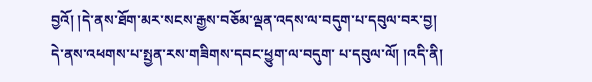བྱའོ། །དེ་ནས་ཐོག་མར་སངས་རྒྱས་བཅོམ་ལྡན་འདས་ལ་བདུག་པ་དབུལ་བར་བྱ། དེ་ནས་འཕགས་པ་སྤྱན་རས་གཟིགས་དབང་ཕྱུག་ལ་བདུག་ པ་དབུལ་ལོ། །འདི་ནི།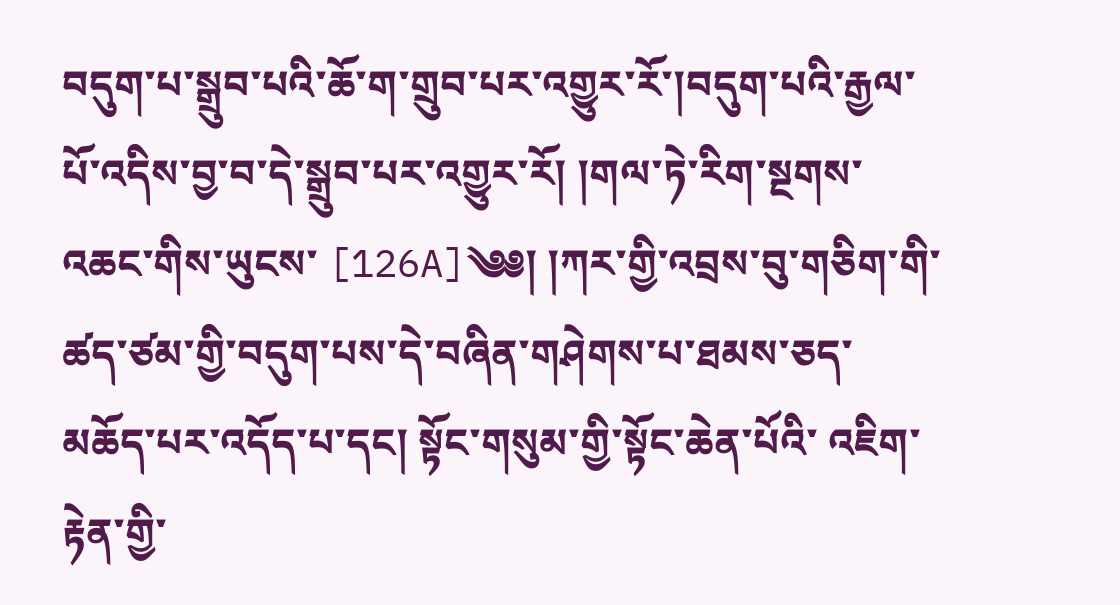བདུག་པ་སྒྲུབ་པའི་ཆོ་ག་གྲུབ་པར་འགྱུར་རོ་།བདུག་པའི་རྒྱལ་པོ་འདིས་བྱ་བ་དེ་སྒྲུབ་པར་འགྱུར་རོ། །གལ་ཏེ་རིག་སྔགས་འཆང་གིས་ཡུངས་ [126A]༄༅། །ཀར་གྱི་འབྲས་བུ་གཅིག་གི་ཚད་ཙམ་གྱི་བདུག་པས་དེ་བཞིན་གཤེགས་པ་ཐམས་ཅད་མཆོད་པར་འདོད་པ་དང། སྟོང་གསུམ་གྱི་སྟོང་ཆེན་པོའི་ འཇིག་རྟེན་གྱི་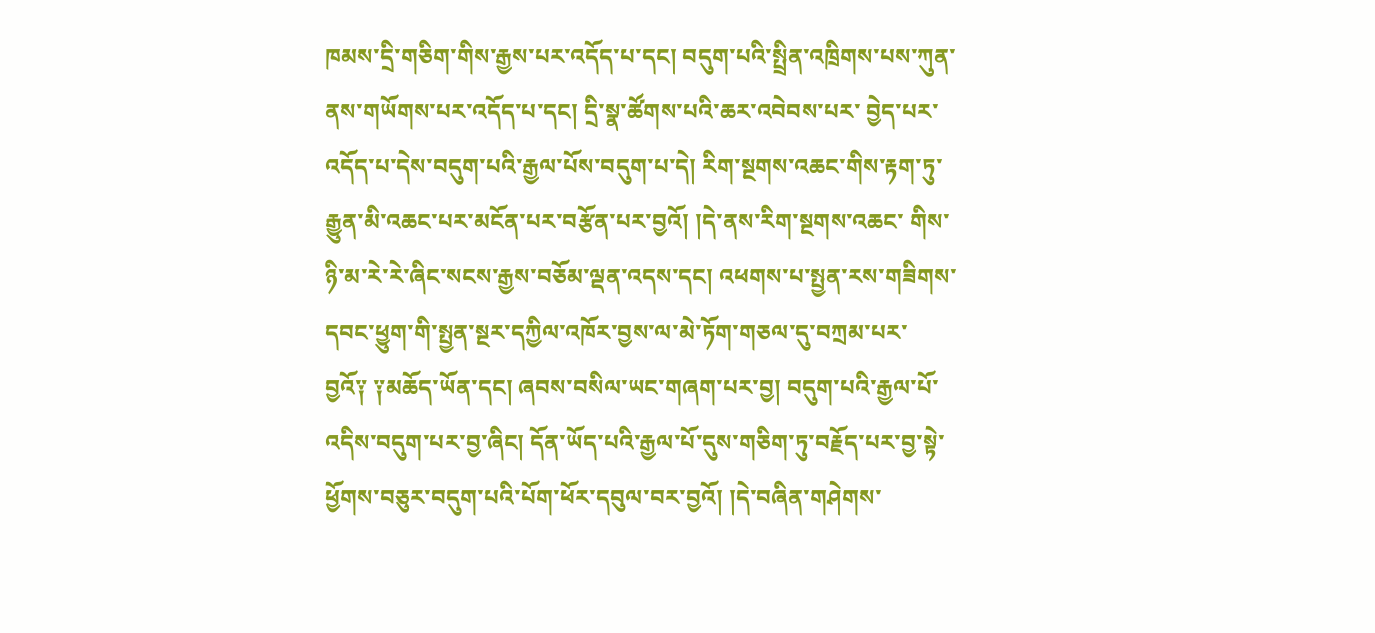ཁམས་དྲི་གཅིག་གིས་རྒྱས་པར་འདོད་པ་དང། བདུག་པའི་སྤྲིན་འཁྲིགས་པས་ཀུན་ནས་གཡོགས་པར་འདོད་པ་དང། དྲི་སྣ་ཚོགས་པའི་ཆར་འབེབས་པར་ བྱེད་པར་འདོད་པ་དེས་བདུག་པའི་རྒྱལ་པོས་བདུག་པ་དེ། རིག་སྔགས་འཆང་གིས་རྟག་ཏུ་རྒྱུན་མི་འཆང་པར་མངོན་པར་བརྩོན་པར་བྱའོ། །དེ་ནས་རིག་སྔགས་འཆང་ གིས་ཉི་མ་རེ་རེ་ཞིང་སངས་རྒྱས་བཅོམ་ལྡན་འདས་དང། འཕགས་པ་སྤྱན་རས་གཟིགས་དབང་ཕྱུག་གི་སྤྱན་སྔར་དཀྱིལ་འཁོར་བྱས་ལ་མེ་ཏོག་གཅལ་དུ་བཀྲམ་པར་ བྱའོ༑ ༑མཆོད་ཡོན་དང། ཞབས་བསིལ་ཡང་གཞག་པར་བྱ། བདུག་པའི་རྒྱལ་པོ་འདིས་བདུག་པར་བྱ་ཞིང། དོན་ཡོད་པའི་རྒྱལ་པོ་དུས་གཅིག་ཏུ་བརྗོད་པར་བྱ་སྟེ་ ཕྱོགས་བཅུར་བདུག་པའི་པོག་ཕོར་དབུལ་བར་བྱའོ། །དེ་བཞིན་གཤེགས་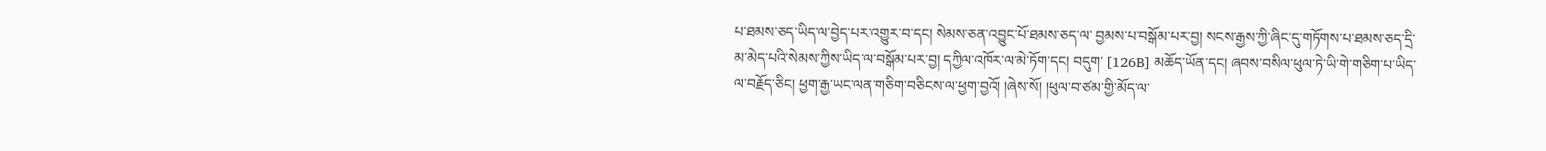པ་ཐམས་ཅད་ཡིད་ལ་བྱེད་པར་འགྱུར་བ་དང། སེམས་ཅན་འབྱུང་པོ་ཐམས་ཅད་ལ་ བྱམས་པ་བསྒོམ་པར་བྱ། སངས་རྒྱས་ཀྱི་ཞིང་དུ་གཏོགས་པ་ཐམས་ཅད་དྲི་མ་མེད་པའི་སེམས་ཀྱིས་ཡིད་ལ་བསྒོམ་པར་བྱ། དཀྱིལ་འཁོར་ལ་མེ་ཏོག་དང། བདུག་ [126B] མཆོད་ཡོན་དང། ཞབས་བསིལ་ཕུལ་ཏེ་ཡི་གེ་གཅིག་པ་ཡིད་ལ་བརྗོད་ཅིང། ཕྱག་རྒྱ་ཡང་ལན་གཅིག་བཅིངས་ལ་ཕྱག་བྱའོ། །ཞེས་སོ། །ཕུལ་བ་ཙམ་གྱི་མོད་ལ་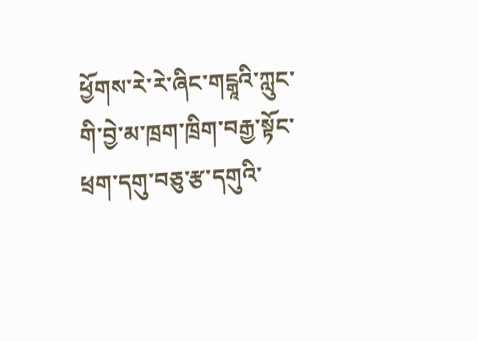ཕྱོགས་རེ་རེ་ཞིང་གངྒཱའི་ཀླུང་གི་བྱེ་མ་ཁྲག་ཁྲིག་བརྒྱ་སྟོང་ཕྲག་དགུ་བཅུ་རྩ་དགུའི་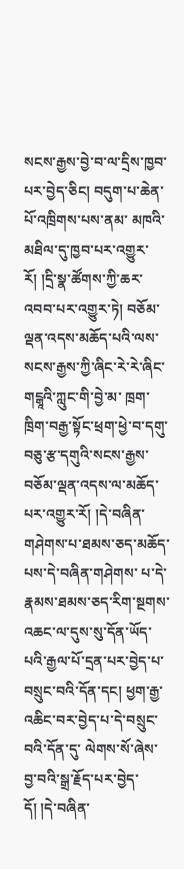སངས་རྒྱས་བྱེ་བ་ལ་དྲིས་ཁྱབ་པར་བྱེད་ཅིང། བདུག་པ་ཆེན་པོ་འཁྲིགས་པས་ནམ་ མཁའི་མཐིལ་དུ་ཁྱབ་པར་འགྱུར་རོ། །དྲི་སྣ་ཚོགས་ཀྱི་ཆར་འབབ་པར་འགྱུར་ཏེ། བཅོམ་ལྡན་འདས་མཆོད་པའི་ལས་སངས་རྒྱས་ཀྱི་ཞིང་རེ་རེ་ཞིང་གངྒཱའི་ཀླུང་གི་བྱེ་མ་ ཁྲག་ཁྲིག་བརྒྱ་སྟོང་ཕྲག་ཕྱེ་བ་དགུ་བཅུ་རྩ་དགུའི་སངས་རྒྱས་བཅོམ་ལྡན་འདས་ལ་མཆོད་པར་འགྱུར་རོ། །དེ་བཞིན་གཤེགས་པ་ཐམས་ཅད་མཆོད་པས་དེ་བཞིན་གཤེགས་ པ་དེ་རྣམས་ཐམས་ཅད་རིག་སྔགས་འཆང་ལ་དུས་སུ་དོན་ཡོད་པའི་རྒྱལ་པོ་དྲན་པར་བྱེད་པ་བསྲུང་བའི་དོན་དང། ཕྱག་རྒྱ་འཆིང་བར་བྱེད་པ་དེ་བསྲུང་བའི་དོན་དུ་ ལེགས་སོ་ཞེས་བྱ་བའི་སྒྲ་རྗོད་པར་བྱེད་དོ། །དེ་བཞིན་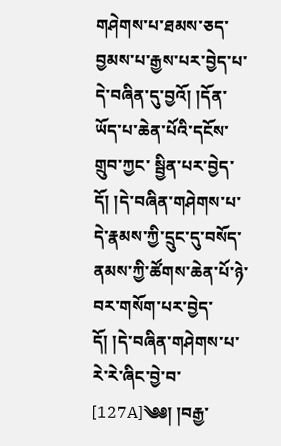གཤེགས་པ་ཐམས་ཅད་བྱམས་པ་རྒྱས་པར་བྱེད་པ་དེ་བཞིན་དུ་བྱའོ། །དོན་ཡོད་པ་ཆེན་པོའི་དངོས་གྲུབ་ཀྱང་ སྦྱིན་པར་བྱེད་དོ། །དེ་བཞིན་གཤེགས་པ་དེ་རྣམས་ཀྱི་དྲུང་དུ་བསོད་ནམས་ཀྱི་ཚོགས་ཆེན་པོ་ཉེ་བར་གསོག་པར་བྱེད་དོ། །དེ་བཞིན་གཤེགས་པ་རེ་རེ་ཞིང་བྱེ་བ་ [127A]༄༅། །བརྒྱ་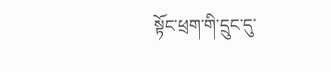སྟོང་ཕྲག་གི་དྲུང་དུ་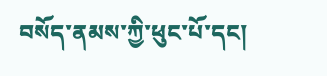བསོད་ནམས་ཀྱི་ཕུང་པོ་དང།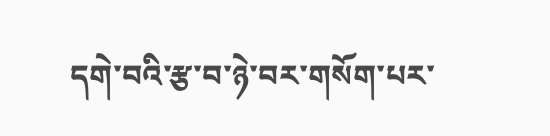དགེ་བའི་རྩ་བ་ཉེ་བར་གསོག་པར་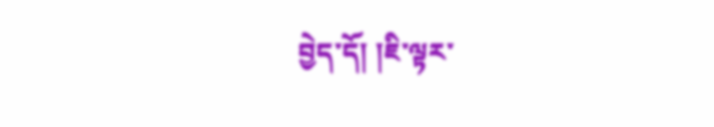བྱེད་དོ། །ཇི་ལྟར་